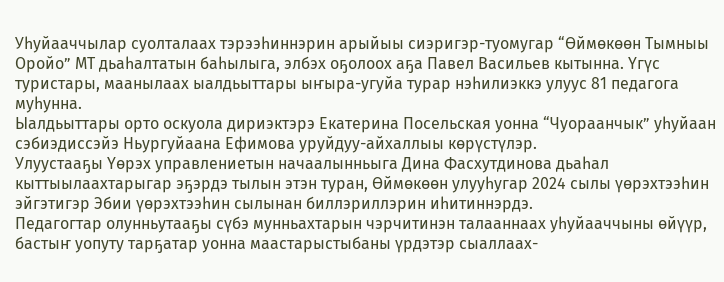Уһуйааччылар суолталаах тэрээһиннэрин арыйыы сиэригэр-туомугар “Өймөкөөн Тымныы Оройо” МТ дьаһалтатын баһылыга, элбэх оҕолоох аҕа Павел Васильев кытынна. Үгүс туристары, маанылаах ыалдьыттары ыҥыра-угуйа турар нэһилиэккэ улуус 81 педагога муһунна.
Ыалдьыттары орто оскуола дириэктэрэ Екатерина Посельская уонна “Чуораанчык” уһуйаан сэбиэдиссэйэ Ньургуйаана Ефимова уруйдуу-айхаллыы көрүстүлэр.
Улуустааҕы Үөрэх управлениетын начаалынньыга Дина Фасхутдинова дьаһал кыттыылаахтарыгар эҕэрдэ тылын этэн туран, Өймөкөөн улууһугар 2024 сылы үөрэхтээһин эйгэтигэр Эбии үөрэхтээһин сылынан биллэриллэрин иһитиннэрдэ.
Педагогтар олунньутааҕы сүбэ мунньахтарын чэрчитинэн талааннаах уһуйааччыны өйүүр, бастыҥ уопуту тарҕатар уонна маастарыстыбаны үрдэтэр сыаллаах-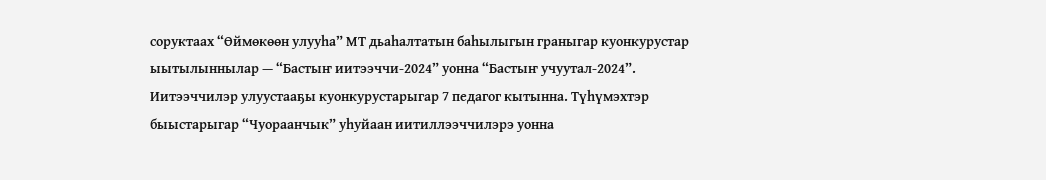соруктаах “Өймөкөөн улууһа” МТ дьаһалтатын баһылыгын граныгар куонкурустар ыытылыннылар — “Бастыҥ иитээччи-2024” уонна “Бастыҥ учуутал-2024”.
Иитээччилэр улуустааҕы куонкурустарыгар 7 педагог кытынна. Түһүмэхтэр быыстарыгар “Чуораанчык” уһуйаан иитиллээччилэрэ уонна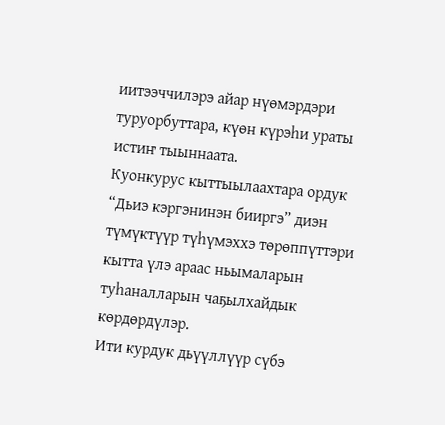иитээччилэрэ айар нүөмэрдэри туруорбуттара, күөн күрэһи ураты истиҥ тыыннаата.
Куонкурус кыттыылаахтара ордук “Дьиэ кэргэнинэн бииргэ” диэн түмүктүүр түһүмэххэ төрөппүттэри кытта үлэ араас ньымаларын туһаналларын чаҕылхайдык көрдөрдүлэр.
Ити курдук дьүүллүүр сүбэ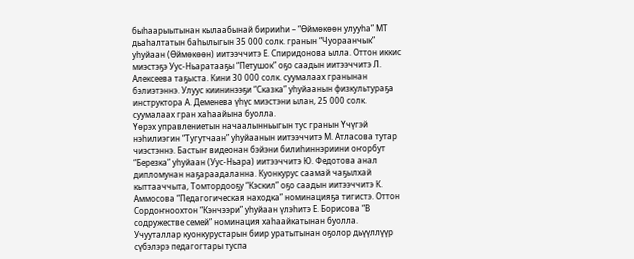быһаарыытынан кылаабынай бирииһи – “Өймөкөөн улууһа” МТ дьаһалтатын баһылыгын 35 000 солк. гранын “Чуораанчык” уһуйаан (Өймөкөөн) иитээччитэ Е. Спиридонова ылла. Оттон иккис миэстэҕэ Уус-Ньаратааҕы “Петушок” оҕо саадын иитээччитэ Л. Алексеева таҕыста. Кини 30 000 солк. суумалаах гранынан бэлиэтэннэ. Улуус киининээҕи “Сказка” уһуйаанын физкультураҕа инструктора А. Деменева үһүс миэстэни ылан, 25 000 солк. суумалаах гран хаһаайына буолла.
Үөрэх управлениетын начаалынньыгын тус гранын Үчүгэй нэһилиэгин “Тугутчаан” уһуйаанын иитээччитэ М. Атласова тутар чиэстэннэ. Бастыҥ видеонан бэйэни билиһиннэриини оҥорбут “Березка” уһуйаан (Уус-Ньара) иитээччитэ Ю. Федотова анал дипломунан наҕараадаланна. Куонкурус саамай чаҕылхай кыттааччыта, Томтордооҕу “Кэскил” оҕо саадын иитээччитэ К. Аммосова “Педагогическая находка” номинацияҕа тигистэ. Оттон Сордоҥноохтон “Кэнчээри” уһуйаан үлэһитэ Е. Борисова “В содружестве семей” номинация хаһаайкатынан буолла.
Учууталлар куонкурустарын биир уратытынан оҕолор дьүүллүүр сүбэлэрэ педагогтары туспа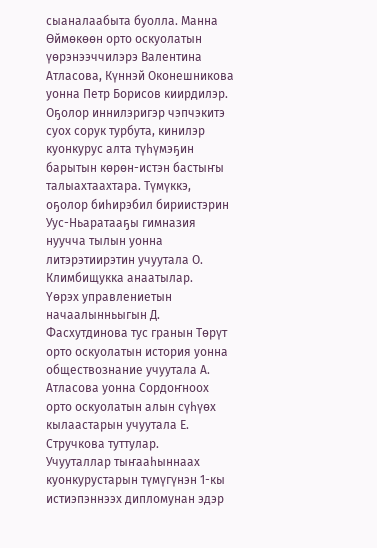сыаналаабыта буолла. Манна Өймөкөөн орто оскуолатын үөрэнээччилэрэ Валентина Атласова, Күннэй Оконешникова уонна Петр Борисов киирдилэр.
Оҕолор иннилэригэр чэпчэкитэ суох сорук турбута, кинилэр куонкурус алта түһүмэҕин барытын көрөн-истэн бастыҥы талыахтаахтара. Түмүккэ, оҕолор биһирэбил бириистэрин Уус-Ньаратааҕы гимназия нуучча тылын уонна литэрэтиирэтин учуутала О. Климбищукка анаатылар.
Үөрэх управлениетын начаалынньыгын Д. Фасхутдинова тус гранын Төрүт орто оскуолатын история уонна обществознание учуутала А. Атласова уонна Сордоҥноох орто оскуолатын алын сүһүөх кылаастарын учуутала Е. Стручкова туттулар.
Учууталлар тыҥааһыннаах куонкурустарын түмүгүнэн 1-кы истиэпэннээх дипломунан эдэр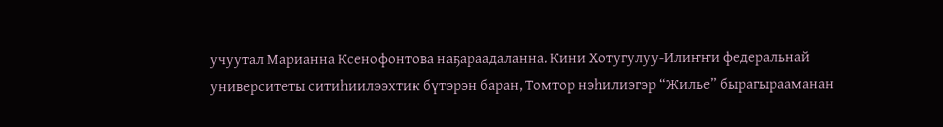учуутал Марианна Ксенофонтова наҕараадаланна. Кини Хотугулуу-Илиҥҥи федеральнай университеты ситиһиилээхтик бүтэрэн баран, Томтор нэһилиэгэр “Жилье” бырагырааманан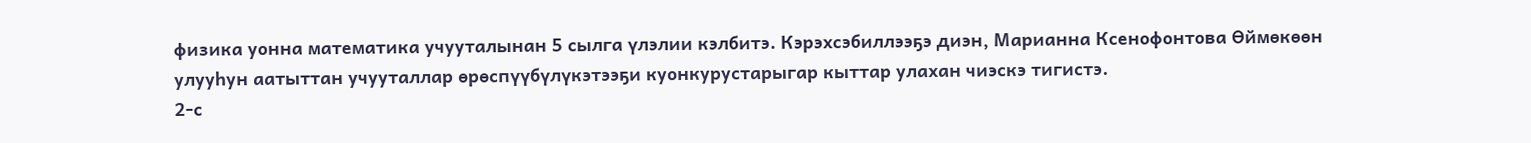физика уонна математика учууталынан 5 сылга үлэлии кэлбитэ. Кэрэхсэбиллээҕэ диэн, Марианна Ксенофонтова Өймөкөөн улууһун аатыттан учууталлар өрөспүүбүлүкэтээҕи куонкурустарыгар кыттар улахан чиэскэ тигистэ.
2-с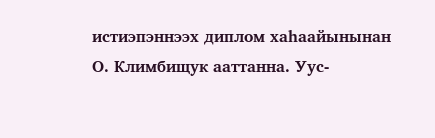истиэпэннээх диплом хаһаайынынан О. Климбищук ааттанна. Уус-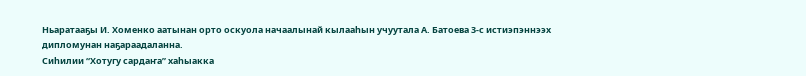Ньаратааҕы И. Хоменко аатынан орто оскуола начаалынай кылааһын учуутала А. Батоева 3-с истиэпэннээх дипломунан наҕараадаланна.
Сиһилии “Хотугу сардаҥа” хаһыакка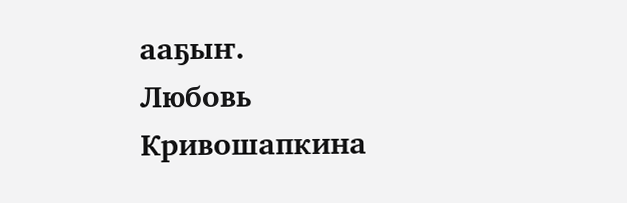ааҕыҥ.
Любовь Кривошапкина